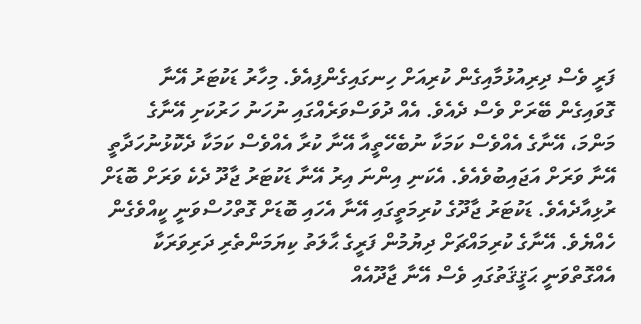ފަރީ ވެސް ދިރިއުޅުމާއިގެން ކުރިއަށް ހިނގައިގެންފިއެވެ. މިހާރު ޑަކުޓަރު އޭނާ ގޮވައިގެން ބޭރަށް ވެސް ދެއެވެ. އެއް ދުވަސްވަރެއްގައި ނުހަނު ހަރުކަށި އޭނާގެ މަންމަ، އޭނާގެ އެއްވެސް ކަމަކާ ނުބެހޭތީއާ އޭނާ ކުރާ އެއްވެސް ކަމަކާ ދެކޮޅުނުހަދާތީ އޭނާ ވަރަށް އަޖައިބުވެއެވެ. އެކަނި އިންނަ އިރު އޭނާ ޑަކުޓަރު ޖާދޫ ދެކެ ވަރަށް ބޮޑަށް ރުޅިއާދެއެވެ. ޑަކުޓަރު ޖާދޫގެ ކުރިމަތީގައި އޭނާ އެހައި ބޮޑަށް ގޮތްހުސްވަނީ ކީއްވެގެން ހެއްޔެވެ. އޭނާގެ ކުރިމައްޗަށް ދިޔުމުން ފަރީގެ ޙާލަތު ކިޔަމަންތެރި ދަރިވަރަކާ އެއްގޮތްވަނީ ޙަޤީޤަތުގައި ވެސް އޭނާ ޖާދޫއެއް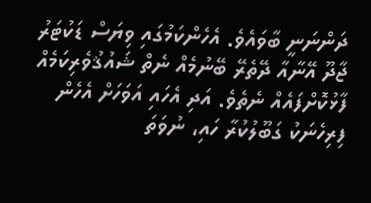ދަންނަނީ ބާވައެވެ. އެހެންކަމުގައި ވިޔަސް ޑަކުޓަރު ޖާދޫ އޭނާއާ ދޭތެރޭ ބޭނުމެއް ނެތް ޝައުޤުވެރިކަމެއް ފާޅުކޮށްފައެއް ނެތެވެ. އަދި އެހައި އަވަހަށް އެހެން ފިރިހެނަކު ގަބޫލުކުރާ ހައި، ނުވަތަ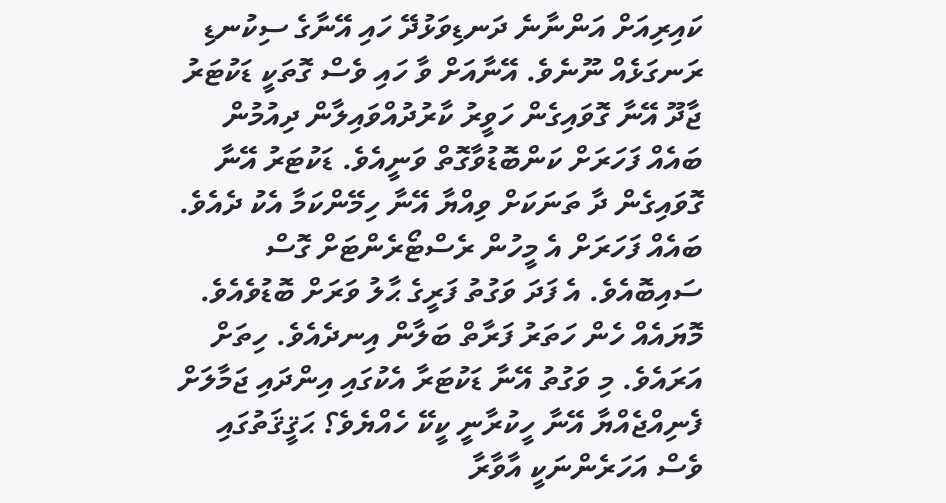ކައިރިއަށް އަންނާނެ ދަނޑިވަޅުދޭ ހައި އޭނާގެ ސިކުނޑި ރަނގަޅެއް ނޫނެވެ. އޭނާއަށް ވާ ހައި ވެސް ގޮތަކީ ޑަކުޓަރު ޖާދޫ އޭނާ ގޮވައިގެން ހަވީރު ކާރުދުއްވައިލާން ދިއުމުން ބައެއް ފަހަރަށް ކަންބޮޑުވާގޮތް ވަނީއެވެ. ޑަކުޓަރު އޭނާ ގޮވައިގެން ދާ ތަނަކަށް ވިއްޔާ އޭނާ ހިމޭންކަމާ އެކު ދެއެވެ. ބައެއް ފަހަރަށް އެ މީހުން ރެސްޓޯރެންޓަށް ގޮސް ސައިބޮއެވެ. އެ ފަދަ ވަގުތު ފަރީގެ ޙާލު ވަރަށް ބޮޑުވެއެވެ. މޮޔައެއް ހެން ހަތަރު ފަރާތް ބަލާން އިނދެއެވެ. ހިތަށް އަރައެވެ. މި ވަގުތު އޭނާ ޑަކުޓަރާ އެކުގައި އިންދައި ޖަމާލަށް ފެނިއްޖެއްޔާ އޭނާ ހީކުރާނީ ކީކޭ ހެއްޔެވެ؟ ޙަޤީޤަތުގައި ވެސް އަހަރެންނަކީ އާވާރާ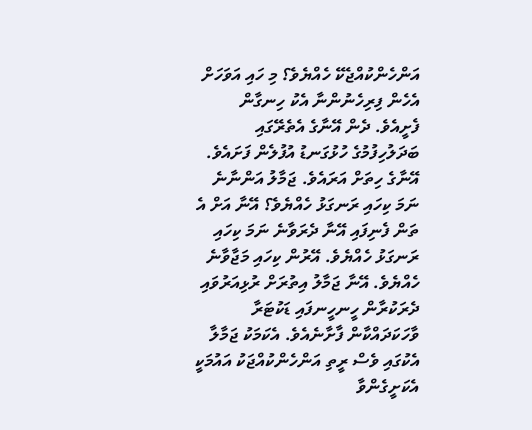އަންހެންކުއްޖެކޭ ހެއްޔެވެ؟ މި ހައި އަވަހަށް އެހެން ފިރިހެނުންނާ އެކު ހިނގާން ފެށީއެވެ. ދެން އޭނާގެ އެތެރޭގައި ބަދަލުހިފުމުގެ ހުޅުގަނޑު އުފުލެން ފަށައެވެ. އޭނާގެ ހިތަށް އަރައެވެ. ޖަމާލު އަންނާނެ ނަމަ ކިހައި ރަނގަޅު ހެއްޔެވެ؟ އޭނާ އަށް އެ ތަން ފެނިފައި އޭނާ ދެރަވާނެ ނަމަ ކިހައި ރަނގަޅު ހެއްޔެވެ. އޭރުން ކިހައި މަޖާވާނެ ހެއްޔެވެ. އޭނާ ޖަމާލު އިތުރަށް ރުޅިއަރުވައި ދެރަކުރާން ހީނހީނފައި ޑަކުޓަރާ ވާހަކަދައްކާން ފާށާނެއެވެ. އެކަމަކު ޖަމާލާ އެކުގައި ވެސް ރީތި އަންހެންކުއްޖަކު އައުމަކީ އެކަށީގެންވާ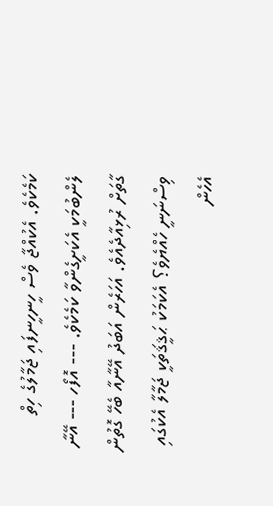ކަމެކެވެ. އެކުއްޖާ ވެސް ހީނހީނފައި ޖަމާލުގެ ހިތް ލެންބުމަކީ އެކަށީގެންވާ ކަމެކެވެ. --- އޮފޯހ --- އޭނާ ގާތަށް ރުޅިއާދެއެވެ. އަހަރެން އަބަދު އޭނާއާ ބެހޭ ގޮތުން ވިސްނަނީ ހެއްޔެވެ؟ އެކަމަކު ޙަޤީޤަތަކީ ޖަމާލާ އެކުގައި އެހެން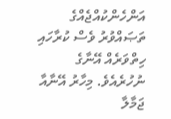އަންހެންކުއްޖެއްގެ ތަޞައްވުރު ވެސް ކުރާހައި ހިތްވަރެއް އޭނާގެ ނުހުރެއެވެ. މިހާރު އޭނާއާ ޖަމާލާ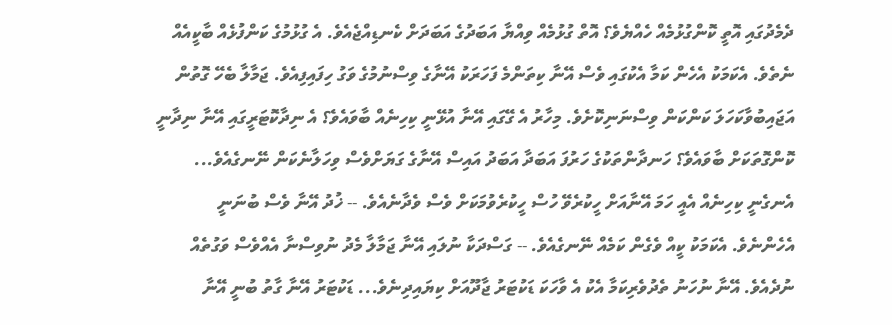ދެމެދުގައި އޮތީ ކޮންގުޅުމެއް ހެއްޔެވެ؟ އޮތް ގުޅުމެއް ވިއްޔާ އަބަދުގެ އަބަދަށް ކެނޑިއްޖެއެވެ. އެ ގުޅުމުގެ ކަންފުޅެއް ބާކީއެއް ނެތެވެ. އެކަމަކު އެހެން ކަމާ އެކުގައި ވެސް އޭނާ ކިތަންމެ ފަހަރަކު އޭނާގެ ވިސްނުމުގެ ވަގު ހިފައިފިއެވެ. ޖަމާލާ ބެހޭ ގޮތުން އަޖައިބުވާކަހަލަ ކަންކަން ވިސްނަނިކޮށެވެ. މިހާރު އެ ގޭގައި އޭނާ އުޅޭނީ ކިހިނެއް ބާވައެވެ؟ އެ ނިދާކޮޓަރީގައި އޭނާ ނިދާނީ ކޮންގޮތަކަށް ބާވައެވެ؟ ހަނދާންތަކުގެ ހަރުފަ އަބަދާ އަބަދު އައިސް އޭނާގެ ގަޔަށްވެސް ވިހަލާނެކަން ނޭނގެއެވެ... އެނގެނީ ކިހިނެއް އެއީ ހަމަ އޭނާއަށް ހީކުރެވޭ ހުސް ހީކުރެވުމަކަށް ވެސް ވެދާނެއެވެ. -- ޚުދު އޭނާ ވެސް ބުނަނީ އެހެންނެވެ. އެކަމަކު ކީއް ވެގެން ކަމެއް ނޭނގެއެވެ. -- ގަސްދަކާ ނުލައި އޭނާ ޖަމާލާ މެދު ނުވިސްނާ އެއްވެސް ވަގުތެއް ނުދެއެވެ. އޭނާ ނުހަނު ތެދުވެރިކަމާ އެކު އެ ވާހަކަ ޑަކުޓަރު ޖާދޫއަށް ކިޔައިދިނެވެ... ޑަކުޓަރު އޭނާ ގާތު ބުނީ އޭނާ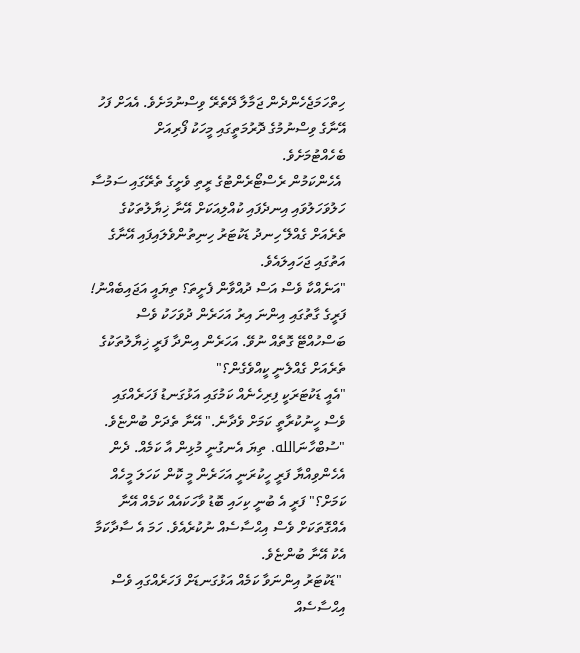ހިތްހަމަޖެހެންދެން ޖަމާލާ ދޭތެރޭ ވިސްނުމަށެވެ. އެއަށް ފަހު އޭނާގެ ވިސްނުމުގެ ދޮރުމަތީގައި މީހަކު ފޯރިއަށް ބެހެއްޓުމަށެވެ.
 އެހެންކަމުން ރެސްޓޯރެންޓުގެ ރީތި ވެށީގެ ތެރޭގައި ސަމުސާ ހަލުވަހަލުވައި އިނދެފައި ކުއްލިއަކަށް އޭނާ ޚިޔާލުތަކުގެ ތެރެއަށް ގެއްލޭ ހިނދު ޑަކުޓަރު ހިނިތުންވެލައިފައި އޭނާގެ އަތުގައި ޖަހައިލައެވެ.
"އަނެއްކާ ވެސް އަސް ދުއްވާން ފެށީތަ؟ ތިޔައީ އަޖައިބެއްނު! ފަރީގެ ގާތުގައި އިންނަ އިރު އަހަރެން ދުވަހަކު ވެސް ބަސްހުއްޓޭ ގޮތެއް ނުވޭ. އަހަރެން އިންދާ ފަރީ ޚިޔާލުތަކުގެ ތެރެއަށް ގެއްލެނީ ކީއްވެގެން؟"
"އެއީ ޑަކުޓަރަކީ ފިރިހެނެއް ކަމުގައި އަޅުގަނޑު ފަހަރެއްގައި ވެސް ހީނުކުރާތީ ކަމަށް ވެދާނެ." އޭނާ ތެދަށް ބުންޏެވެ.
"ސުބްހާނަالله. ތިޔަ އެނގުނީ މުޅިން އާ ކަމެއް. ދެން އެހެންވިއްޔާ ފަރީ ހީކުރަނީ އަހަރެން މީ ކޮން ކަހަލަ މީހެއް ކަމަށް؟" ފަރީ އެ ބުނީ ކިހައި ބޮޑު ވާހަކައެއް ކަމެއް އޭނާ އެއްގޮތަކަށް ވެސް އިޙްސާސެއް ނުކުރެއެވެ. ހަމަ އެ ސާދާކަމާ އެކު އޭނާ ބުންޏެވެ.
 "ޑަކުޓަރު އިންނަވާ ކަމެއް އަޅުގަނޑަށް ފަހަރެއްގައި ވެސް އިޙްސާސެއް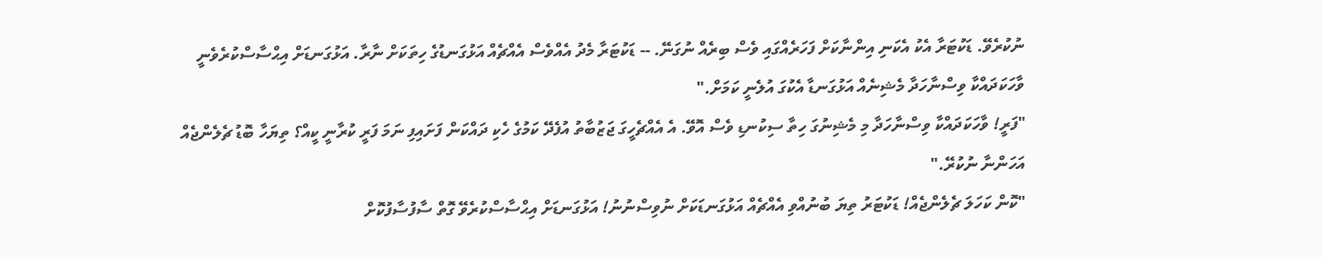ނުކުރެވޭ. ޑަކުޓަރާ އެކު އެކަނި އިންނާކަށް ފަހަރެއްގައި ވެސް ބިރެއް ނުގަނޭ. -- ޑަކުޓަރާ މެދު އެއްވެސް އެއްޗެއް އަޅުގަނޑުގެ ހިތަކަށް ނާރާ. އަޅުގަނޑަށް އިޙްސާސްކުރެވެނީ ވާހަކަދައްކާ ވިސްނާހަދާ މެޝިނެއް އަޅުގަނޑާ އެކުގަ އުލެނީ ކަމަށް."
"ފަރީ! ވާހަކަދައްކާ ވިސްނާހަދާ މި މެޝިނުގަ ހިތާ ސިކުނޑި ވެސް އޮވޭ. އެ އެއްޗެހީގަ ޖަޒުބާތު އުފެދޭ ކަމުގެ ހެކި ދައްކަން ފަށައިފި ނަމަ ފަރީ ކުރާނީ ކީއް؟ ތިޔަހާ ބޮޑު ޗެލެންޖެއް އަހަންނާ ނުކުރޭ."
"ކޮން ކަހަލަ ޗެލެންޖެއް! ޑަކުޓަރު ތިޔަ ބުނުއްވި އެއްޗެއް އަޅުގަނޑަކަށް ނުވިސްނުނު! އަޅުގަނޑަށް އިޙްސާސްކުރެވޭ ގޮތް ސާފުސާފުކޮށް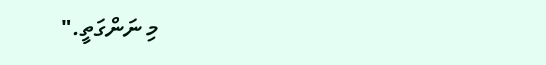މި ނަންގަތީ."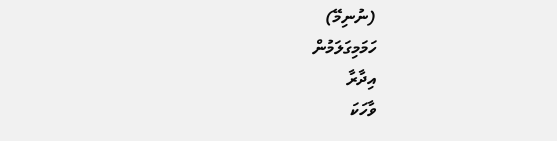(ނުނިމޭ)
ހަމަމިގަލަމުން
އިދާރާ
ވާހަކަ